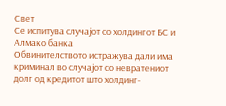Свет
Се испитува случајот со холдингот БС и Алмако банка
Обвинителството истражува дали има криминал во случајот со невратениот долг од кредитот што холдинг-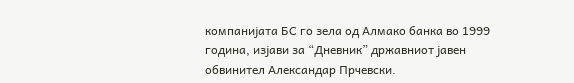компанијата БС го зела од Алмако банка во 1999 година, изјави за “Дневник” државниот јавен обвинител Александар Прчевски.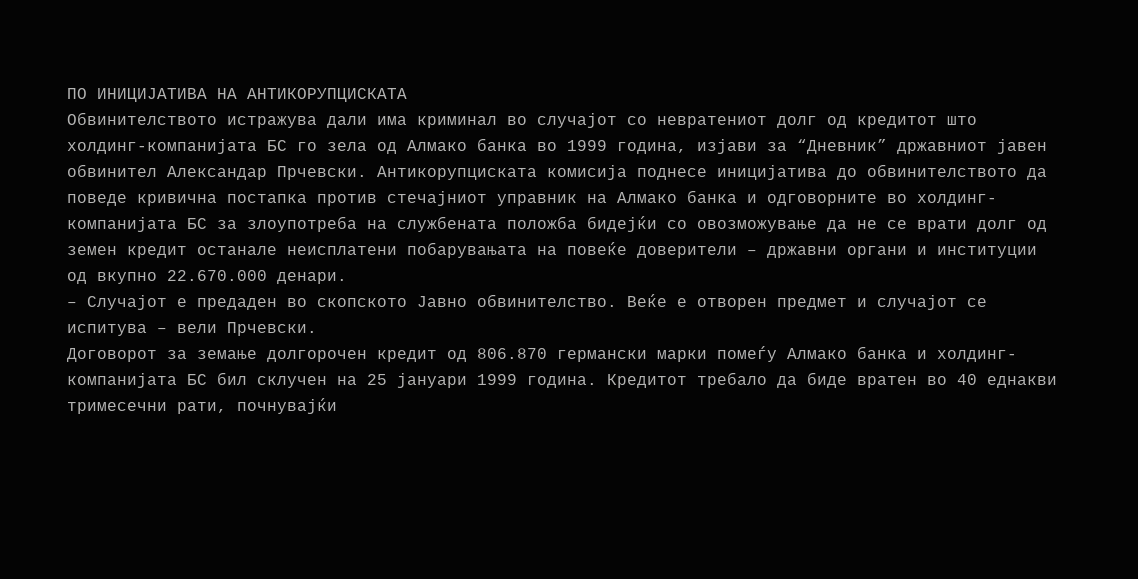ПО ИНИЦИЈАТИВА НА АНТИКОРУПЦИСКАТА
Обвинителството истражува дали има криминал во случајот со невратениот долг од кредитот што холдинг-компанијата БС го зела од Алмако банка во 1999 година, изјави за “Дневник” државниот јавен обвинител Александар Прчевски. Антикорупциската комисија поднесе иницијатива до обвинителството да поведе кривична постапка против стечајниот управник на Алмако банка и одговорните во холдинг-компанијата БС за злоупотреба на службената положба бидејќи со овозможување да не се врати долг од земен кредит останале неисплатени побарувањата на повеќе доверители – државни органи и институции од вкупно 22.670.000 денари.
– Случајот е предаден во скопското Јавно обвинителство. Веќе е отворен предмет и случајот се испитува – вели Прчевски.
Договорот за земање долгорочен кредит од 806.870 германски марки помеѓу Алмако банка и холдинг-компанијата БС бил склучен на 25 јануари 1999 година. Кредитот требало да биде вратен во 40 еднакви тримесечни рати, почнувајќи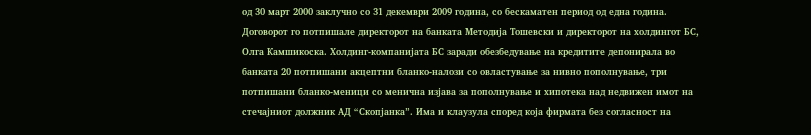од 30 март 2000 заклучно со 31 декември 2009 година, со бескаматен период од една година. Договорот го потпишале директорот на банката Методија Тошевски и директорот на холдингот БС, Олга Камшикоска. Холдинг-компанијата БС заради обезбедување на кредитите депонирала во банката 20 потпишани акцептни бланко-налози со овластување за нивно пополнување, три потпишани бланко-меници со менична изјава за пополнување и хипотека над недвижен имот на стечајниот должник АД “Скопјанка”. Има и клаузула според која фирмата без согласност на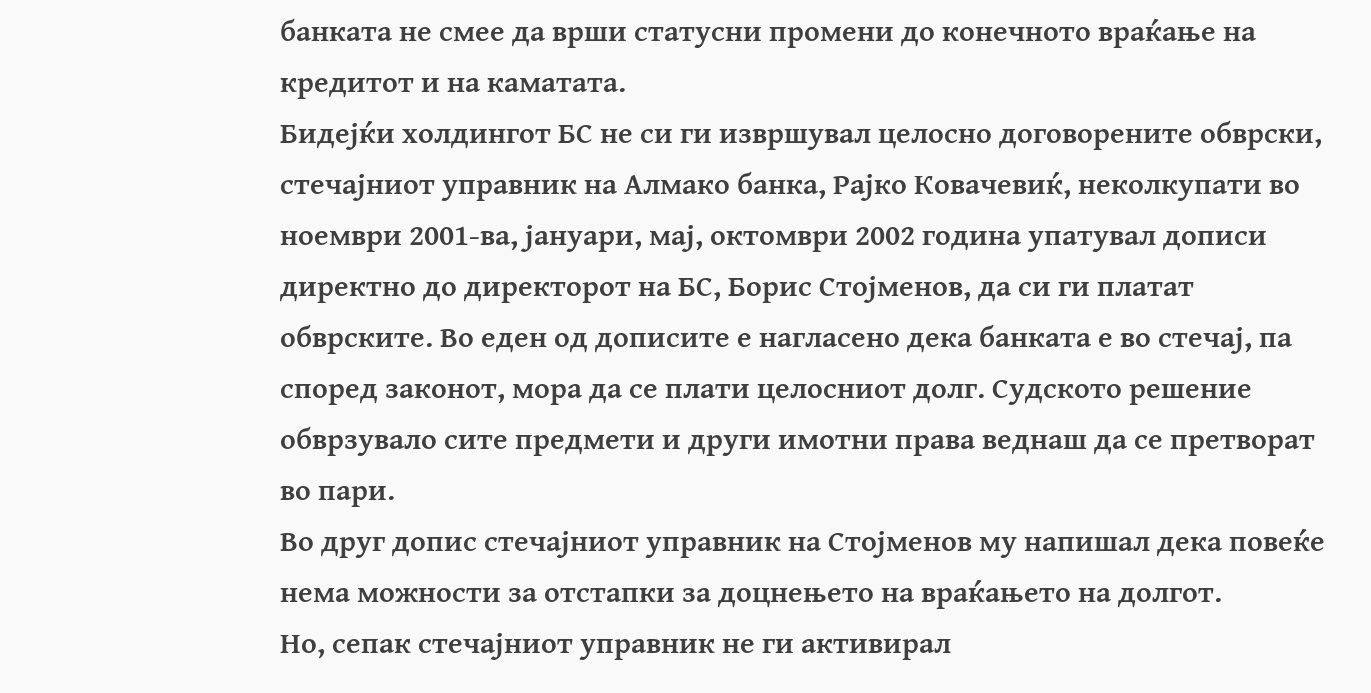банката не смее да врши статусни промени до конечното враќање на кредитот и на каматата.
Бидејќи холдингот БС не си ги извршувал целосно договорените обврски, стечајниот управник на Алмако банка, Рајко Ковачевиќ, неколкупати во ноември 2001-ва, јануари, мај, октомври 2002 година упатувал дописи директно до директорот на БС, Борис Стојменов, да си ги платат обврските. Во еден од дописите е нагласено дека банката е во стечај, па според законот, мора да се плати целосниот долг. Судското решение обврзувало сите предмети и други имотни права веднаш да се претворат во пари.
Во друг допис стечајниот управник на Стојменов му напишал дека повеќе нема можности за отстапки за доцнењето на враќањето на долгот.
Но, сепак стечајниот управник не ги активирал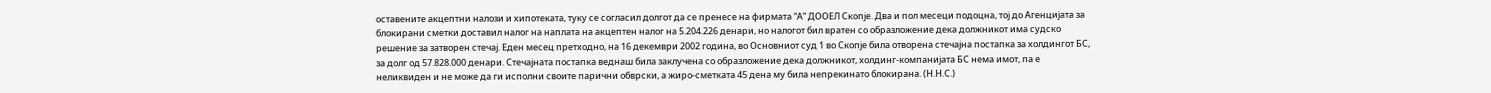оставените акцептни налози и хипотеката, туку се согласил долгот да се пренесе на фирмата “А” ДООЕЛ Скопје. Два и пол месеци подоцна, тој до Агенцијата за блокирани сметки доставил налог на наплата на акцептен налог на 5.204.226 денари, но налогот бил вратен со образложение дека должникот има судско решение за затворен стечај. Еден месец претходно, на 16 декември 2002 година, во Основниот суд 1 во Скопје била отворена стечајна постапка за холдингот БС, за долг од 57.828.000 денари. Стечајната постапка веднаш била заклучена со образложение дека должникот, холдинг-компанијата БС нема имот, па е неликвиден и не може да ги исполни своите парични обврски, а жиро-сметката 45 дена му била непрекинато блокирана. (Н.Н.С.)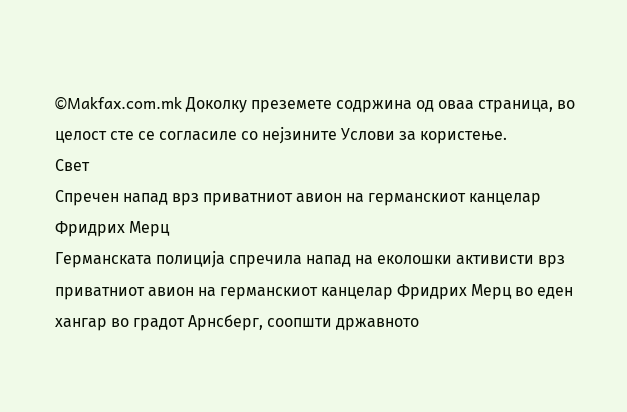©Makfax.com.mk Доколку преземете содржина од оваа страница, во целост сте се согласиле со нејзините Услови за користење.
Свет
Спречен напад врз приватниот авион на германскиот канцелар Фридрих Мерц
Германската полиција спречила напад на еколошки активисти врз приватниот авион на германскиот канцелар Фридрих Мерц во еден хангар во градот Арнсберг, соопшти државното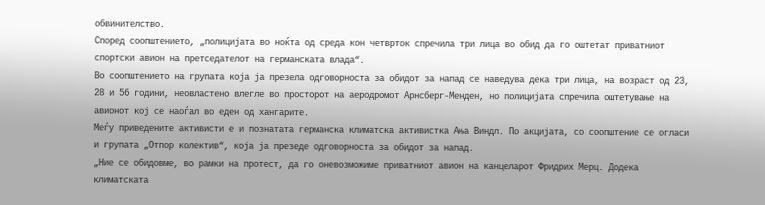обвинителство.
Според соопштението, „полицијата во ноќта од среда кон четврток спречила три лица во обид да го оштетат приватниот спортски авион на претседателот на германската влада“.
Во соопштението на групата која ја презела одговорноста за обидот за напад се наведува дека три лица, на возраст од 23, 28 и 56 години, неовластено влегле во просторот на аеродромот Арнсберг-Менден, но полицијата спречила оштетување на авионот кој се наоѓал во еден од хангарите.
Меѓу приведените активисти е и познатата германска климатска активистка Ања Виндл. По акцијата, со соопштение се огласи и групата „Отпор колектив“, која ја презеде одговорноста за обидот за напад.
„Ние се обидовме, во рамки на протест, да го оневозможиме приватниот авион на канцеларот Фридрих Мерц. Додека климатската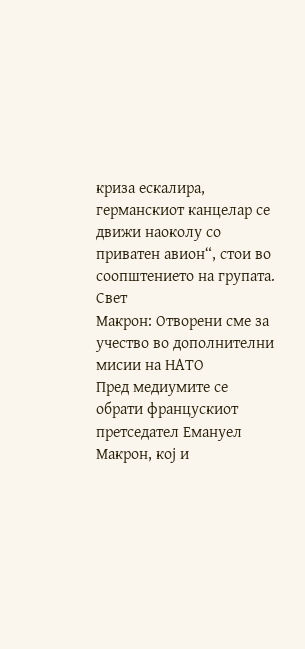криза ескалира, германскиот канцелар се движи наоколу со приватен авион“, стои во соопштението на групата.
Свет
Макрон: Отворени сме за учество во дополнителни мисии на НАТО
Пред медиумите се обрати францускиот претседател Емануел Макрон, кој и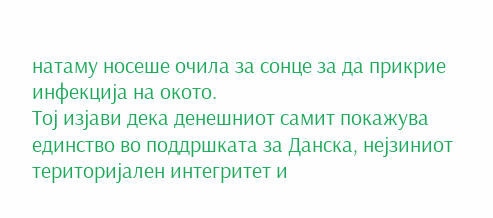натаму носеше очила за сонце за да прикрие инфекција на окото.
Тој изјави дека денешниот самит покажува единство во поддршката за Данска, нејзиниот територијален интегритет и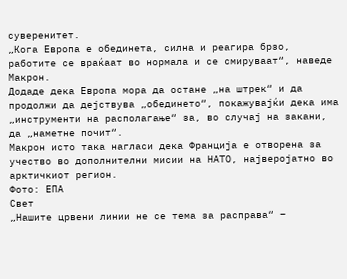суверенитет.
„Кога Европа е обединета, силна и реагира брзо, работите се враќаат во нормала и се смируваат“, наведе Макрон.
Додаде дека Европа мора да остане „на штрек“ и да продолжи да дејствува „обединето“, покажувајќи дека има „инструменти на располагање“ за, во случај на закани, да „наметне почит“.
Макрон исто така нагласи дека Франција е отворена за учество во дополнителни мисии на НАТО, најверојатно во арктичкиот регион.
Фото: ЕПА
Свет
„Нашите црвени линии не се тема за расправа“ –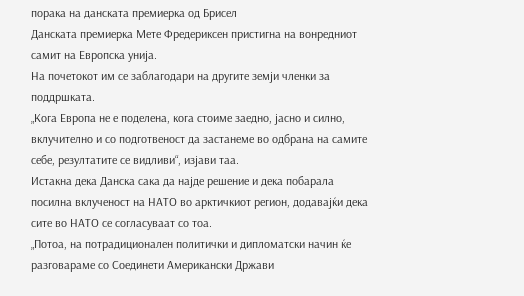порака на данската премиерка од Брисел
Данската премиерка Мете Фредериксен пристигна на вонредниот самит на Европска унија.
На почетокот им се заблагодари на другите земји членки за поддршката.
„Кога Европа не е поделена, кога стоиме заедно, јасно и силно, вклучително и со подготвеност да застанеме во одбрана на самите себе, резултатите се видливи“, изјави таа.
Истакна дека Данска сака да најде решение и дека побарала посилна вклученост на НАТО во арктичкиот регион, додавајќи дека сите во НАТО се согласуваат со тоa.
„Потоа, на потрадиционален политички и дипломатски начин ќе разговараме со Соединети Американски Држави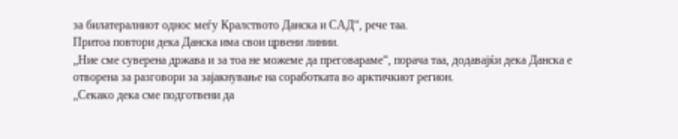за билатералниот однос меѓу Кралството Данска и САД“, рече таа.
Притоа повтори дека Данска има свои црвени линии.
„Ние сме суверена држава и за тоа не можеме да преговараме“, порача таа, додавајќи дека Данска е отворена за разговори за зајакнување на соработката во арктичкиот регион.
„Секако дека сме подготвени да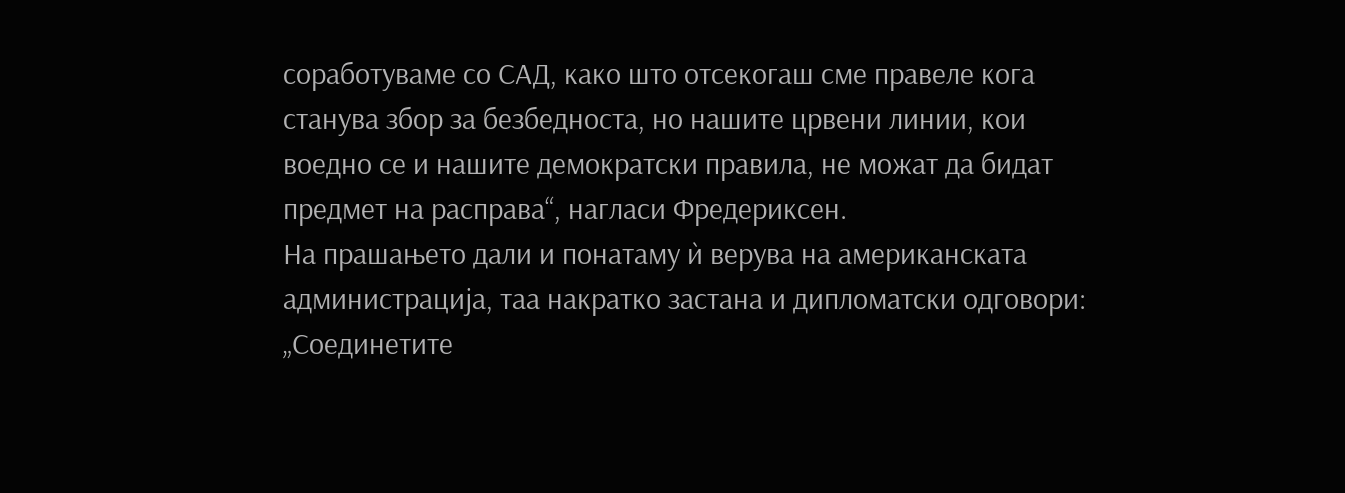соработуваме со САД, како што отсекогаш сме правеле кога станува збор за безбедноста, но нашите црвени линии, кои воедно се и нашите демократски правила, не можат да бидат предмет на расправа“, нагласи Фредериксен.
На прашањето дали и понатаму ѝ верува на американската администрација, таа накратко застaна и дипломатски одговори: „Соединетите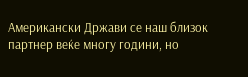Американски Држави се наш близок партнер веќе многу години, но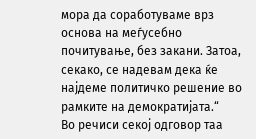мора да соработуваме врз основа на меѓусебно почитување, без закани. Затоа, секако, се надевам дека ќе најдеме политичко решение во рамките на демократијата.“
Во речиси секој одговор таа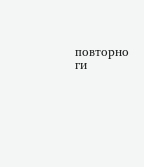повторно ги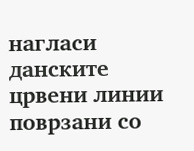нагласи данските црвени линии поврзани со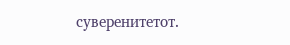суверенитетот.